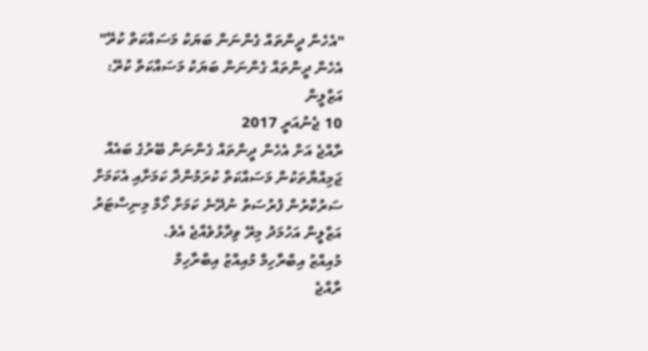"އެހެން ދީންތައް ގެންނަން ބަޔަކު މަސައްކަތް ކުރޭ"
އެހެން ދީންތައް ގެންނަން ބަޔަކު މަސައްކަތް ކުރޭ: އަޒްލީން
10 ޖެނުއަރީ 2017
ރާއްޖެ އަށް އެހެން ދީންތައް ގެންނަން ބޭރުގެ ބައެއް ޖަމިއްޔާތަކުން މަސައްކަތް ކުރަމުންދާ ކަމަށާއި އެކަމަށް ސަރުކާރުން ފުރުސަތު ނުދޭނެ ކަމަށް ހޯމް މިނިސްޓަރު އަޒްލީން އަހުމަދު މިރޭ ވިދާޅުވެއްޖެ އެވެ.
މުއިއްޒު އިބްރާހިމް މުއިއްޒު އިބްރާހިމް
ރާއްޖެ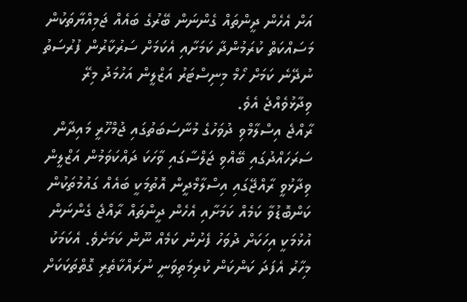އަށް އެހެން ދީންތައް ގެންނަން ބޭރުގެ ބައެއް ޖަމިއްޔާތަކުން މަސައްކަތް ކުރަމުންދާ ކަމަށާއި އެކަމަށް ސަރުކާރުން ފުރުސަތު ނުދޭނެ ކަމަށް ހޯމް މިނިސްޓަރު އަޒްލީން އަހުމަދު މިރޭ ވިދާޅުވެއްޖެ އެވެ.
ރާއްޖެ އިސްލާމްވި ދުވަހުގެ މުނާސަބަތުގައި ޖުމްހޫރީ މައިދާން ސަރަހައްދުގައި ބޭއްވި ޖަލްސާގައި ވާހަކަ ދައްކަވަމުން އަޒްލީން ވިދާޅުވީ ރާއްޖޭގައި އިސްލާމްދީން އޮތުމަކީ ބައެއް ގައުމުތަކުން ކަންބޮޑުވާ ކަމެއް ކަމަށާއި އެހެން ދީންތައް ރާއްޖެ ގެންނަން އުޅުމަކީ އިހަކަށް ދުވަހު ފެށުނު ކަމެއް ނޫން ކަމަށެވެ. އެކަމަކު މިހާރު އެފަދަ ކަންކަން ކުރިމަތިވަނީ ނުރައްކާތެރި ގޮތްތަކަކަށް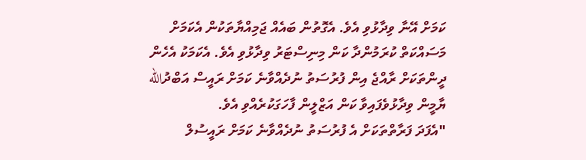ކަމަށް އޭނާ ވިދާޅުވި އެވެ. އެގޮތުން ބައެއް ޖަމިއްޔާތަކުން އެކަމަށް މަސައްކަތް ކުރަމުންދާ ކަން މިނިސްޓަރު ވިދާޅުވި އެވެ. އެކަމަކު އެހެން ދީންތަކަށް ރާއްޖެ އިން ފުރުސަތު ނުދެއްވާނެ ކަމަށް ރައީސް އަބްދުالله ޔާމީން ވިދާޅުވެފައިވާ ކަން އަޒްލީން ފާހަގަކުރެއްވި އެވެ.
"އެފަދަ ފަރާތްތަކަށް އެ ފުރުސަތު ނުދެއްވާނެ ކަމަށް ރައީސުލް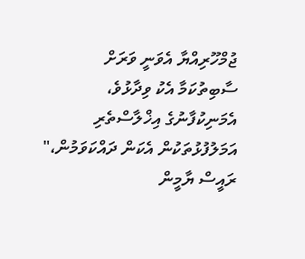ޖުމްހޫރިއްޔާ އެވަނީ ވަރަށް ސާބިތުކަމާ އެކު ވިދާޅުވެ، އެމަނިކުފާނުގެ އިޚްލާސްތެރި އަމަލުފުޅުތަކުން އެކަން ދައްކަވަމުން،" ރައީސް ޔާމީން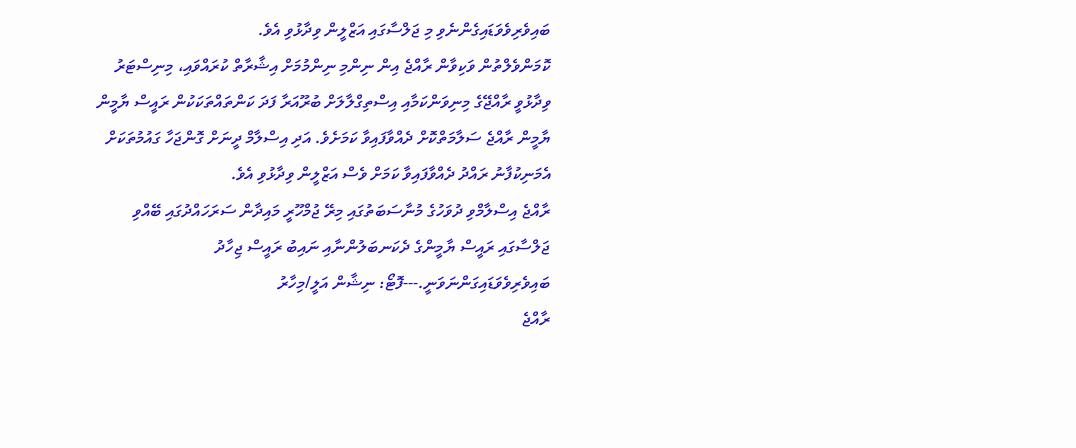ބައިވެރިވެވަޑައިގެންނެވި މި ޖަލްސާގައި އަޒްލީން ވިދާޅުވި އެވެ.
ކޮމަންވެލްތުން ވަކިވާން ރާއްޖެ އިން ނިންމި ނިންމުމަށް އިޝާރާތް ކުރައްވައި، މިނިސްޓަރު ވިދާޅުވީ ރާއްޖޭގެ މިނިވަންކަމާއި އިސްތިގްލާލަށް ބުރޫއަރާ ފަދަ ކަންތައްތަކަކުން ރައީސް ޔާމީން ޔާމީން ރާއްޖެ ސަލާމަތްކޮށް ދެއްވާފައިވާ ކަމަށެވެ. އަދި އިސްލާމް ދީނަށް ގޮންޖަހާ ގައުމުތަކަށް އެމަނިކުފާނު ރައްދު ދެއްވާފައިވާ ކަމަށް ވެސް އަޒްލީން ވިދާޅުވި އެވެ.
ރާއްޖެ އިސްލާމްވި ދުވަހުގެ މުނާސަބަތުގައި މިރޭ ޖުމްހޫރީ މައިދާން ސަރަހައްދުގައި ބޭއްވި ޖަލްސާގައި ރައީސް ޔާމީންގެ ދެކަނބަލުންނާއި ނައިބު ރައީސް ޖިހާދު ބައިވެރިވެވަޑައިގަންނަވަނީ.---ފޮޓޯ: ނިޝާން އަލީ/މިހާރު
ރާއްޖެ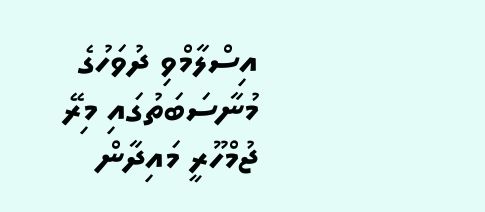އިސްލާމްވި ދުވަހުގެ މުނާސަބަތުގައި މިރޭ ޖުމްހޫރީ މައިދާން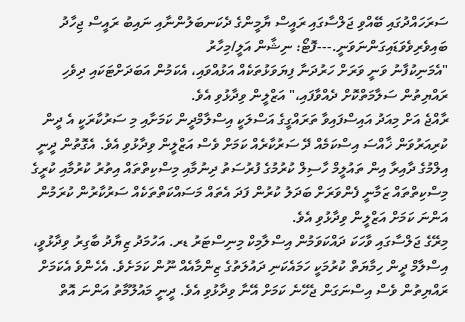ސަރަހައްދުގައި ބޭއްވި ޖަލްސާގައި ރައީސް ޔާމީންގެ ދެކަނބަލުންނާއި ނައިބު ރައީސް ޖިހާދު ބައިވެރިވެވަޑައިގަންނަވަނީ.---ފޮޓޯ: ނިޝާން އަލީ/މިހާރު
"އެމަނިކުފާނު ވަނީ ވަރަށް ހަރުދަނާ ފިޔަވަޅުތަކެއް އަޅުއްވައި، އެކަމުން އަބަދަށްޓަކައި ދިވެހި ރައްޔިތުން ސަލާމަތްކޮށް ދެއްވާފައި،" އަޒްލީން ވިދާޅުވި އެވެ.
ރާއްޖެ އަށް މިއަދު އައިސްފައިވާ ތަރައްގީގެ އަސްލަކީ އިސްލާމްދީން ކަމަށާއި މި ސަރުކާރަކީ އެ ދީން ކުރިއަރުވަން ޚާއްސަ އިސްކަމެއް ދޭ ސަރުކާރެއް ކަމަށް ވެސް އަޒްލީން ވިދާޅުވި އެވެ. އެގޮތުން ދީނީ އިލްމުގެ ދާއިރާ އިން ތައުލީމް ހާސިލް ކުރުމުގެ ފުރުސަތު ދިނުމާއި މިސްކިތްތައް އިތުރު ކުރުމާއި ކުރީގެ މިސްކިތްތައް ޒަމާނީ ފެންވަރަށް ބަދަލު ކުރުން ފަދަ އެތައް މަސައްކަތްތަކެއް ސަރުކާރުން ކުރަމުން އަންނަ ކަމަށް އަޒްލީން ވިދާޅުވި އެވެ.
މިރޭގެ ޖަލްސާގައި ވާހަކަ ދައްކަވަމުން އިސްލާމިކް މިނިސްޓަރު ޑރ. އަހުމަދު ޒިޔާދު ބާގިރު ވިދާޅުވީ، އިސްލާމް ދީން ހިމާޔަތް ކުރުމަކީ ހަމައެކަނި ދައުލަތުގެ ޒިންމާއެއް ނޫން ކަމަށެވެ. އެހެންވެ އެކަމަށް ރައްޔިތުން ވެސް އިސްނަގަން ޖެހޭނެ ކަމަށް އޭނާ ވިދާޅުވި އެވެ. ދީނީ މައުލޫމާތު އަންނަ އޮތް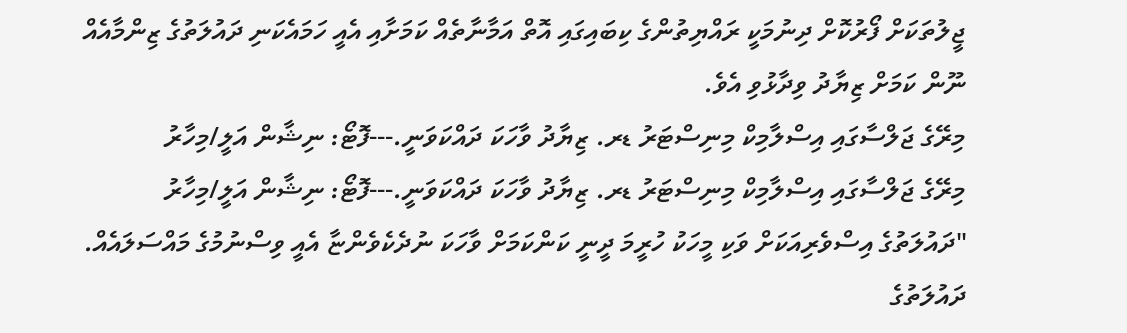ޖީލުތަކަށް ފޯރުކޮށް ދިނުމަކީ ރައްޔިތުންގެ ކިބައިގައި އޮތް އަމާނާތެއް ކަމަށާއި އެއީ ހަމައެކަނި ދައުލަތުގެ ޒިންމާއެއް ނޫން ކަމަށް ޒިޔާދު ވިދާޅުވި އެވެ.
މިރޭގެ ޖަލްސާގައި އިސްލާމިކް މިނިސްޓަރު ޑރ. ޒިޔާދު ވާހަކަ ދައްކަވަނީ.---ފޮޓޯ: ނިޝާން އަލީ/މިހާރު
މިރޭގެ ޖަލްސާގައި އިސްލާމިކް މިނިސްޓަރު ޑރ. ޒިޔާދު ވާހަކަ ދައްކަވަނީ.---ފޮޓޯ: ނިޝާން އަލީ/މިހާރު
"ދައުލަތުގެ އިސްވެރިއަކަށް ވަކި މީހަކު ހުރީމަ ދީނީ ކަންކަމަށް ވާހަކަ ނުދެކެވެންޏާ އެއީ ވިސްނުމުގެ މައްސަލައެއް. ދައުލަތުގެ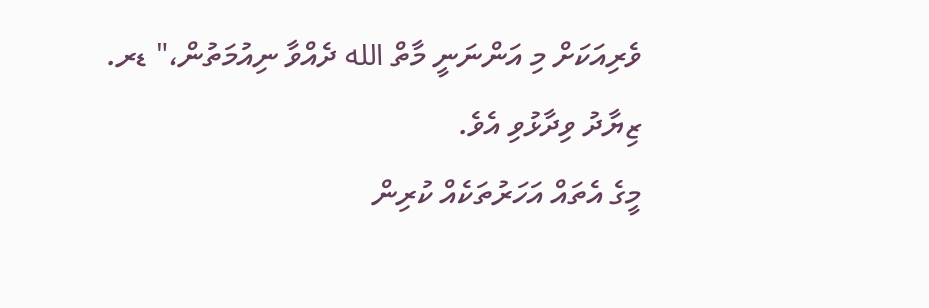ވެރިއަކަށް މި އަންނަނީ މާތް الله ދެއްވާ ނިއުމަތުން،" ޑރ. ޒިޔާދު ވިދާޅުވި އެވެ.
މީގެ އެތައް އަހަރުތަކެއް ކުރިން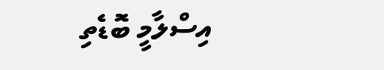އިސްލާމީ ބޮޑެތި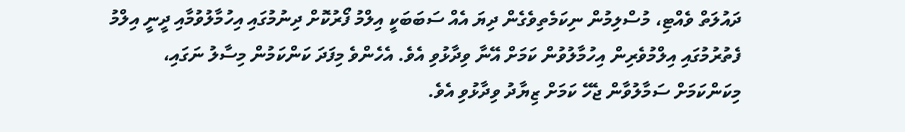ދައުލަތް ވެއްޓި، މުސްލިމުން ނިކަމެތިވެގެން ދިޔަ އެއް ސަބަބަކީ އިލްމު ފޯރުކޮށް ދިނުމުގައި އިހުމާލުވުމާއި ދީނީ އިލްމު ފެތުރުމުގައި އިލްމުވެރިން އިހުމާލުވުން ކަމަށް އޭނާ ވިދާޅުވި އެވެ. އެހެންވެ މިފަދަ ކަންކަމުން މިސާލު ނަގައި، މިކަންކަމަށް ސަމާލުވާން ޖެހޭ ކަމަށް ޒިޔާދު ވިދާޅުވި އެވެ.